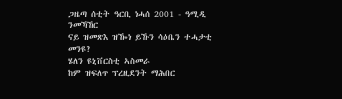ጋዜጣ ሰቲት ዓርቢ ነሓሰ 2001 - ዓሚዲ ንመኻኸር
ናይ ዝመጽእ ዝዀነ ይኹን ሳዕቤን ተሓታቲ መንዩ?
ሄለን ዩኒቨርስቲ ኣስመራ
ከም ዝፍለጥ ፕረዚደንት ማሕበር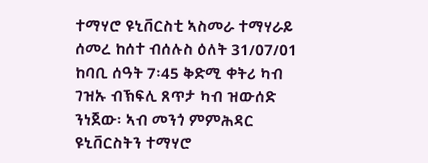ተማሃሮ ዩኒቨርስቲ ኣስመራ ተማሃራይ ሰመረ ከሰተ ብሰሉስ ዕለት 31/07/01 ከባቢ ሰዓት 7፡45 ቅድሚ ቀትሪ ካብ ገዝኡ ብኽፍሊ ጸጥታ ካብ ዝውሰድ ንነጀው፡ ኣብ መንጎ ምምሕዳር ዩኒቨርስትን ተማሃሮ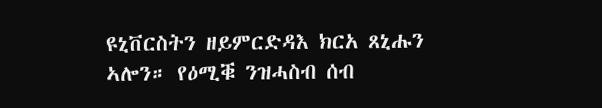ዩኒቨርስትን ዘይምርድዳእ ክርአ ጸኒሑን ኣሎን። የዕሚቑ ንዝሓስብ ሰብ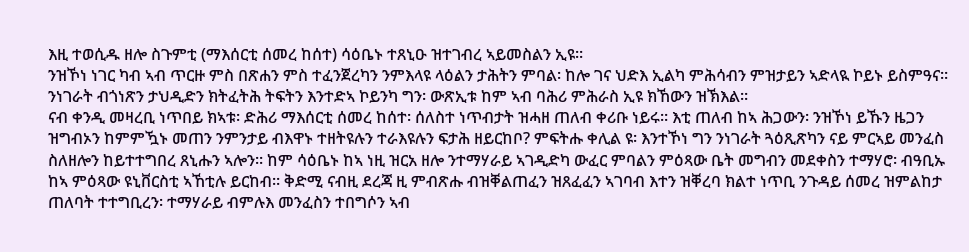እዚ ተወሲዱ ዘሎ ስጉምቲ (ማእሰርቲ ሰመረ ከሰተ) ሳዕቤኑ ተጸኒዑ ዝተገብረ ኣይመስልን ኢዩ።
ንዝኾነ ነገር ካብ ኣብ ጥርዙ ምስ በጽሐን ምስ ተፈንጀረካን ንምእላዩ ላዕልን ታሕትን ምባል፡ ከሎ ገና ህድእ ኢልካ ምሕሳብን ምዝታይን ኣድላዪ ኮይኑ ይስምዓና። ንነገራት ብጎነጽን ታህዲድን ክትፈትሕ ትፍትን እንተድኣ ኮይንካ ግን፡ ውጽኢቱ ከም ኣብ ባሕሪ ምሕራስ ኢዩ ክኸውን ዝኽእል።
ናብ ቀንዲ መዛረቢ ነጥበይ ክኣቱ፡ ድሕሪ ማእሰርቲ ሰመረ ከሰተ፡ ሰለስተ ነጥብታት ዝሓዘ ጠለብ ቀሪቡ ነይሩ። እቲ ጠለብ ከኣ ሕጋውን፡ ንዝኾነ ይኹን ዜጋን ዝግብኦን ከምምዃኑ መጠን ንምንታይ ብእዋኑ ተዘትዩሉን ተራእዩሉን ፍታሕ ዘይርከቦ? ምፍትሑ ቀሊል ዩ፡ እንተኾነ ግን ንነገራት ጓዕጺጽካን ናይ ምርኣይ መንፈስ ስለዘሎን ከይተተግበረ ጸኒሑን ኣሎን። ከም ሳዕቤኑ ከኣ ነዚ ዝርአ ዘሎ ንተማሃራይ ኣገዲድካ ውፈር ምባልን ምዕጻው ቤት መግብን መደቀስን ተማሃሮ፡ ብዓቢኡ ከኣ ምዕጻው ዩኒቨርስቲ ኣኸቲሉ ይርከብ። ቅድሚ ናብዚ ደረጃ ዚ ምብጽሑ ብዝቐልጠፈን ዝጸፈፈን ኣገባብ እተን ዝቐረባ ክልተ ነጥቢ ንጉዳይ ሰመረ ዝምልከታ ጠለባት ተተግቢረን፡ ተማሃራይ ብምሉእ መንፈስን ተበግሶን ኣብ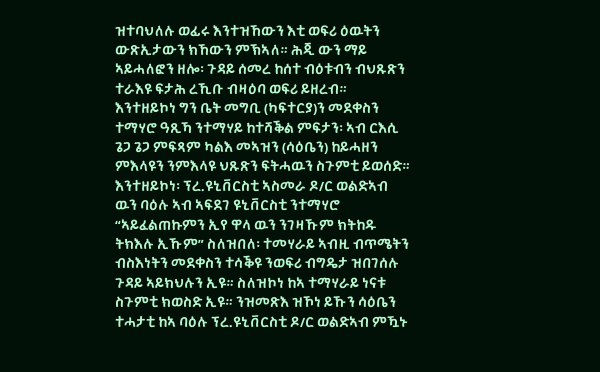ዝተባህለሉ ወፊሩ እንተዝኸውን እቲ ወፍሪ ዕዉትን ውጽኢታውን ክኸውን ምኽኣለ። ሕጂ ውን ማይ ኣይሓለፎን ዘሎ፡ ጉዳይ ሰመረ ከሰተ ብዕቱብን ብህጹጽን ተራእዩ ፍታሕ ረኺቡ ብዛዕባ ወፍሪ ይዘረብ። እንተዘይኮነ ግን ቤት መግቢ (ካፍተርያ)ን መደቀስን ተማሃሮ ዓጺኻ ንተማሃይ ከተሻቕል ምፍታን፡ ኣብ ርእሲ ጌጋ ጌጋ ምፍጻም ካልእ መኣዝን (ሳዕቤን) ከይሓዘን ምእላዩን ንምእላዩ ህጹጽን ፍትሓዉን ስጉምቲ ይወሰድ። እንተዘይኮነ፡ ፕረ.ዩኒቨርስቲ ኣስመራ ዶ/ር ወልድኣብ ዉን ባዕሉ ኣብ ኣፍደገ ዩኒቨርስቲ ንተማሃሮ “ኣይፈልጠኩምን ኢየ ዋላ ዉን ንገዛኹም ክትከዱ ትክእሉ ኢኹም” ስለዝበለ፡ ተመሃራይ ኣብዚ ብጥሜትን ብስእነትን መደቀስን ተሳቕዩ ንወፍሪ ብግዴታ ዝበገሰሉ ጉዳይ ኣይክህሉን ኢዩ። ስለዝኮነ ከኣ ተማሃራይ ነናቱ ስጉምቲ ክወስድ ኢዩ። ንዝመጽእ ዝኾነ ይኹን ሳዕቤን ተሓታቲ ከኣ ባዕሉ ፕረ.ዩኒቨርስቲ ዶ/ር ወልድኣብ ምዃኑ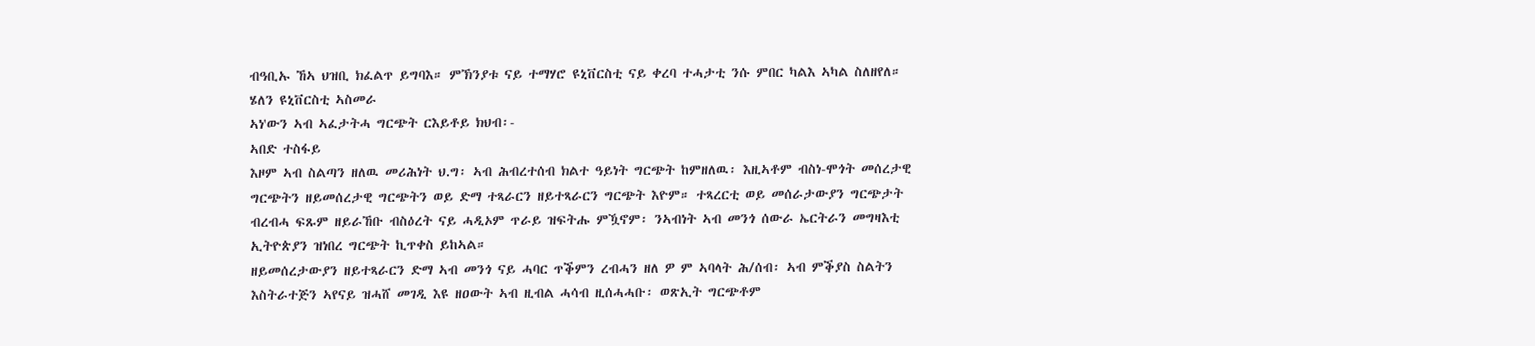ብዓቢኡ ኸኣ ህዝቢ ክፈልጥ ይግባእ። ምኽንያቱ ናይ ተማሃሮ ዩኒቨርስቲ ናይ ቀረባ ተሓታቲ ንሱ ምበር ካልእ ኣካል ስለዘየለ።
ሄለን ዩኒቨርስቲ ኣስመራ
ኣነ'ውን ኣብ ኣፈታትሓ ግርጭት ርእይቶይ ክህብ፡-
ኣበድ ተስፋይ
እዞም ኣብ ስልጣን ዘለዉ መሪሕነት ህ.ግ፡ ኣብ ሕብረተሰብ ክልተ ዓይነት ግርጭት ከምዘለዉ፡ እዚኣቶም ብስነ-ሞጎት መሰረታዊ ግርጭትን ዘይመሰረታዊ ግርጭትን ወይ ድማ ተጻራርን ዘይተጻራርን ግርጭት እዮም። ተጻረርቲ ወይ መሰራታውያን ግርጭታት ብረብሓ ፍጹም ዘይራኸቡ ብስዕረት ናይ ሓዲኦም ጥራይ ዝፍትሑ ምዃኖም፡ ንኣብነት ኣብ መንጎ ሰውራ ኤርትራን መግዛእቲ ኢትዮጵያን ዝነበረ ግርጭት ኪጥቀስ ይከኣል።
ዘይመሰረታውያን ዘይተጻራርን ድማ ኣብ መንጎ ናይ ሓባር ጥቕምን ረብሓን ዘለ ዎ ም ኣባላት ሕ/ሰብ፡ ኣብ ምቕያስ ስልትን እስትራተጅን ኣየናይ ዝሓሸ መገዲ እዩ ዘዐውት ኣብ ዚብል ሓሳብ ዚሰሓሓቡ፡ ወጽኢት ግርጭቶም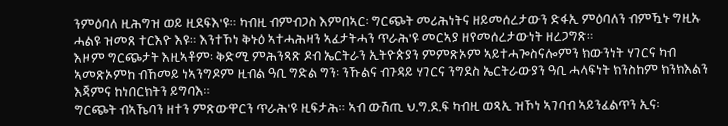ንምዕባለ ዚሕግዝ ወይ ዚደፍእ'ዩ። ካብዚ ብምብጋስ እምበኣር፡ ግርጭት መሪሕነትና ዘይመሰረታውን ድፋኢ ምዕባለን ብምዃኑ ግዚኡ ሓልዩ ዝመጸ ተርእዮ እዩ። እንተኾነ ቅኑዕ ኣተሓሕዛን ኣፈታትሓን ጥራሕ'ዩ መርኣያ ዘየመሰረታውነት ዘረጋግጽ።
እዞም ግርጭታት እዚኣቶም፡ ቅድሚ ምሕንጻጽ ዶብ ኤርትራን ኢትዮጵያን ምምጽኦም ኣይተሓጐስናሎምን ክውንነት ሃገርና ካብ ኣመጽኦምከ ብኸመይ ነኣንግዶም ዚብል ዓቢ ግድል ግን፡ ንኹልና ብጉዳይ ሃገርና ንግደስ ኤርትራውያን ዓቢ ሓላፍነት ክንስከም ክንክእልን እጃምና ከነበርክትን ይግባእ።
ግርጭት ብኣኼባን ዘተን ምጽውዋርን ጥራሕ'ዩ ዚፍታሕ። ኣብ ውሽጢ ህ.ግ.ደ.ፍ ካብዚ ወጻኢ ዝኾነ ኣገባብ ኣይንፈልጥን ኢና፡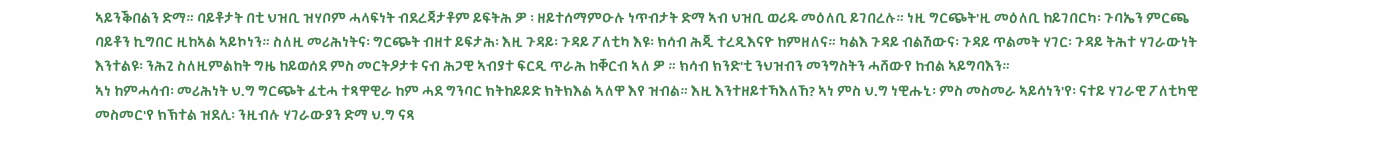ኣይንቕበልን ድማ። ባይቶታት በቲ ህዝቢ ዝሃቦም ሓላፍነት ብደረጃታቶም ይፍትሕ ዎ ፡ ዘይተሰማምዑሉ ነጥብታት ድማ ኣብ ህዝቢ ወሪዱ መዕለቢ ይገበረሉ። ነዚ ግርጭት'ዚ መዕለቢ ከይገበርካ፡ ጉባኤን ምርጫ ባይቶን ኪግበር ዚከኣል ኣይኮነን። ስለዚ መሪሕነትና፡ ግርጭት ብዘተ ይፍታሕ፡ እዚ ጉዳይ፡ ጉዳይ ፖለቲካ እዩ፡ ክሳብ ሕጂ ተረዲእናዮ ከምዘለና። ካልእ ጉዳይ ብልሽውና፡ ጉዳይ ጥልመት ሃገር፡ ጉዳይ ትሕተ ሃገራውነት እንተልዩ፡ ንሕጊ ስለዚምልከት ግዜ ከይወሰደ ምስ መርትዖታቱ ናብ ሕጋዊ ኣብያተ ፍርዲ ጥራሕ ከቐርብ ኣለ ዎ ። ክሳብ ክንድ'ቲ ንህዝብን መንግስትን ሓሸውየ ከብል ኣይግባእን።
ኣነ ከምሓሳብ፡ መሪሕነት ህ.ግ ግርጭት ፈቲሓ ተጻዋዊራ ከም ሓደ ግንባር ክትከይይድ ክትክእል ኣለዋ እየ ዝብል። እዚ እንተዘይተኻእለኸ? ኣነ ምስ ህ.ግ ነዊሑኒ፡ ምስ መስመራ ኣይሳነን'የ፡ ናተይ ሃገራዊ ፖለቲካዊ መስመር'የ ክኽተል ዝደሊ፡ ንዚብሉ ሃገራውያን ድማ ህ.ግ ናጻ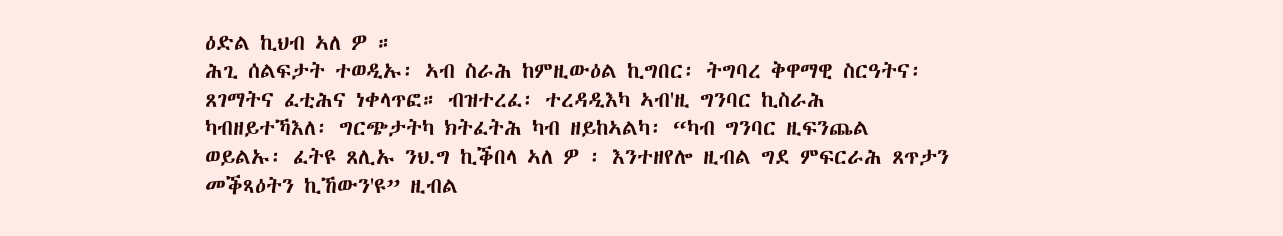ዕድል ኪህብ ኣለ ዎ ።
ሕጊ ሰልፍታት ተወዲኡ፡ ኣብ ስራሕ ከምዚውዕል ኪግበር፡ ትግባረ ቅዋማዊ ስርዓትና፡ ጸገማትና ፈቲሕና ነቀላጥፎ። ብዝተረፈ፡ ተረዳዲእካ ኣብ'ዚ ግንባር ኪስራሕ ካብዘይተኻእለ፡ ግርጭታትካ ክትፈትሕ ካብ ዘይከኣልካ፡ “ካብ ግንባር ዚፍንጨል ወይልኡ፡ ፈትዩ ጸሊኡ ንህ.ግ ኪቕበላ ኣለ ዎ ፡ እንተዘየሎ ዚብል ግደ ምፍርራሕ ጸጥታን መቕጻዕትን ኪኸውን'ዩ” ዚብል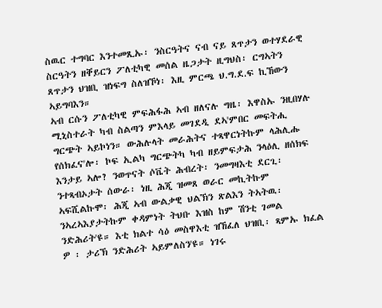ስዉር ተግባር እንተመጺኡ፡ ንስርዓትና ናብ ናይ ጸጥታን ወተሃደራዊ ስርዓትን ዘቐይርን ፖለቲካዊ መሰል ዜጋታት ዚግህስ፡ ርግኣትን ጸጥታን ህዝቢ ዝነፍግ ስለዝኾነ፡ እዚ ምርጫ ህ.ግ.ደ.ፍ ኪኸውን ኣይግባእን።
ኣብ ርሱን ፖለቲካዊ ምፍሕፋሕ ኣብ ዘለናሉ ግዜ፡ እዋስኡ ንዚበሃሉ ሚኒስተራት ካብ ስልጣን ምእላይ መገደዲ ደኣ'ምበር መፍትሒ ግርጭት ኣይኮነን። ውሕሉላት መራሕትና ተጻዋርነትኩም ላሕሊሑ የሰክፈና'ሎ፡ ኮፍ ኢልካ ግርጭትካ ካብ ዘይምፍታሕ ንላዕሊ ዘሰክፍ እንታይ ኣሎ? ንወጥናት ሶቬት ሕብረት፡ ንመግዛእቲ ደርጊ፡ ንተጻብኦታት ሰውራ፡ ነዚ ሕጂ ዝመጸ ወራር መኪትኩም ኣፍሺልኩሞ፡ ሕጂ ኣብ ውልቃዊ ህልኽን ጽልእን ትኣትዉ፡ ንኣረኣእያታትኩም ቀዳምነት ትህቡ እዝስ ከም ሽንቲ ገመል ንድሕሪት'ዩ። እቲ ክልተ ሳዕ መስዋእቲ ዝኸፈለ ህዝቢ፡ ጻምኡ ክፈል ዎ ፡ ታሪኽ ንድሕሪት ኣይምለስን'ዩ። ነገሩ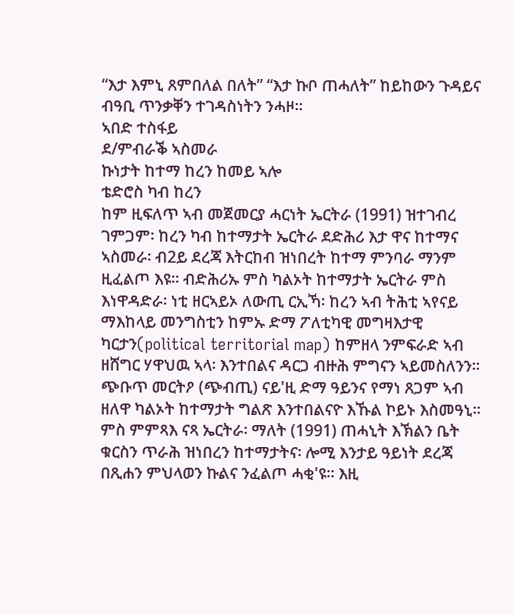“እታ እምኒ ጸምበለል በለት” “እታ ኩቦ ጠሓለት” ከይከውን ጉዳይና ብዓቢ ጥንቃቐን ተገዳስነትን ንሓዞ።
ኣበድ ተስፋይ
ደ/ምብራቕ ኣስመራ
ኩነታት ከተማ ከረን ከመይ ኣሎ
ቴድሮስ ካብ ከረን
ከም ዚፍለጥ ኣብ መጀመርያ ሓርነት ኤርትራ (1991) ዝተገብረ ገምጋም፡ ከረን ካብ ከተማታት ኤርትራ ደድሕሪ እታ ዋና ከተማና ኣስመራ፡ ብ2ይ ደረጃ እትርከብ ዝነበረት ከተማ ምንባራ ማንም ዚፈልጦ እዩ። ብድሕሪኡ ምስ ካልኦት ከተማታት ኤርትራ ምስ እነዋዳድራ፡ ነቲ ዘርኣይኦ ለውጢ ርኢኻ፡ ከረን ኣብ ትሕቲ ኣየናይ ማእከላይ መንግስቲን ከምኡ ድማ ፖለቲካዊ መግዛእታዊ ካርታን(political territorial map) ከምዘላ ንምፍራድ ኣብ ዘሸግር ሃዋህዉ ኣላ፡ እንተበልና ዳርጋ ብዙሕ ምግናን ኣይመስለንን። ጭቡጥ መርትዖ (ጭብጢ) ናይ'ዚ ድማ ዓይንና የማነ ጸጋም ኣብ ዘለዋ ካልኦት ከተማታት ግልጽ እንተበልናዮ እኹል ኮይኑ እስመዓኒ። ምስ ምምጻእ ናጻ ኤርትራ፡ ማለት (1991) ጠሓኒት እኽልን ቤት ቁርስን ጥራሕ ዝነበረን ከተማታትና፡ ሎሚ እንታይ ዓይነት ደረጃ በጺሐን ምህላወን ኩልና ንፈልጦ ሓቂ'ዩ። እዚ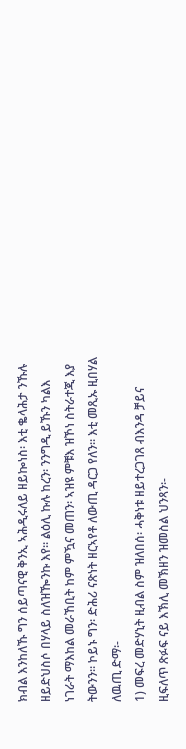ክብል እንከለኹ ግን ሰይጣናዊ ቅንኢ ኣሕዲሩለይ ዘይኰነስ፡ እቲ ቈላሕታ ንኹሉ ዘይድህስሶ በሃላይ ስለዝዀንኩ እየ። ልዕሊ ኩሉ ከረን፡ ንንግዲ ይኹን ካልእ ነገራት ማእከል መራኸቢት ከም ምዃና መጠን፡ ኣዝዩ ምቹእ ዝኾነ ስትራተጂ እያ ትውንን። ኮይኑ ግን፡ ድሕሪ ናጽነት ዘርኣየቶ ለውጢ ዳርጋ የለን። እቲ መጺኡ ዚበሃል ለዉጢ ድማ፡-
1) መፍረ መድሃኒት ዚብል ስም ዝለበሰ፡ ሓቅነቱ ዘይተረጋገጸ ብእንዳ ቻይና ዚፍለጥ ጽፉፍ ናይ እኽሊ መኽዘን ዝመስል ህንጻን፡-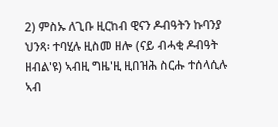2) ምስኡ ለጊቡ ዚርከብ ዊናን ዶብዓትን ኩባንያ ህንጻ፡ ተባሂሉ ዚስመ ዘሎ (ናይ ብሓቂ ዶብዓት ዘብል'ዩ) ኣብዚ ግዜ'ዚ ዚበዝሕ ስርሑ ተሰላሲሉ ኣብ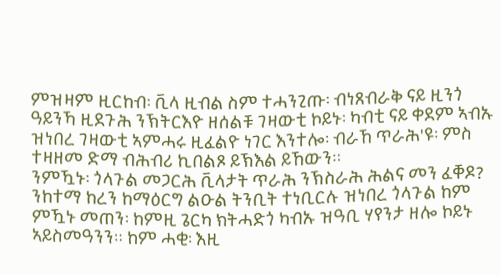ምዝዛም ዚርከብ፡ ቪላ ዚብል ስም ተሓንጊጡ፡ ብነጸብራቅ ናይ ዚንጎ ዓይንኻ ዚደጉሕ ንኽትርእዮ ዘሰልቹ ገዛውቲ ኮይኑ፡ ካብቲ ናይ ቀደም ኣብኡ ዝነበረ ገዛውቲ ኣምሓሩ ዚፈልዮ ነገር እንተሎ፡ ብራኸ ጥራሕ'ዩ፡ ምስ ተዛዘመ ድማ ብሕብሪ ኪበልጾ ይኽእል ይኸውን።
ንምዃኑ፡ ጎላጉል መጋርሕ ቪላታት ጥራሕ ንኽስራሕ ሕልና መን ፈቐዶ? ንከተማ ከረን ከማዕርግ ልዑል ትንቢት ተነቢርሉ ዝነበረ ጎላጉል ከም ምዃኑ መጠን፡ ከምዚ ጌርካ ክትሓድጎ ካብኡ ዝዓቢ ሃየንታ ዘሎ ኮይኑ ኣይስመዓንን። ከም ሓቂ፡ እዚ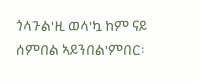ጎላጉል'ዚ ወላ'ኳ ከም ናይ ሰምበል ኣይንበል'ምበር፡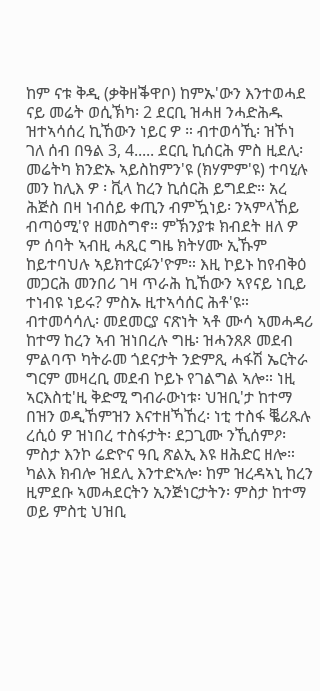ከም ናቱ ቅዲ (ቃቅዘቕዋቦ) ከምኡ'ውን እንተወሓደ ናይ መሬት ወሲኽካ፡ 2 ደርቢ ዝሓዘ ንሓድሕዱ ዝተኣሳሰረ ኪኸውን ነይር ዎ ። ብተወሳኺ፡ ዝኾነ ገለ ሰብ በዓል 3, 4..... ደርቢ ኪሰርሕ ምስ ዚደሊ፡ መሬትካ ክንድኡ ኣይስከምን'ዩ (ክሃምም'ዩ) ተባሂሉ መን ከሊእ ዎ ፡ ቪላ ከረን ኪሰርሕ ይግደድ። አረ ሕጅስ በዛ ነብሰይ ቀጢን ብምዃነይ፡ ንኣምላኸይ ብጣዕሚ'የ ዘመስግኖ። ምኽንያቱ ክብደት ዘለ ዎ ም ሰባት ኣብዚ ሓጺር ግዜ ክትሃሙ ኢኹም ከይተባህሉ ኣይክተርፉን'ዮም። እዚ ኮይኑ ከየብቅዕ መጋርሕ መንበሪ ገዛ ጥራሕ ኪኸውን ኣየናይ ነቢይ ተነብዩ ነይሩ? ምስኡ ዚተኣሳሰር ሕቶ'ዩ።
ብተመሳሳሊ፡ መደመርያ ናጽነት ኣቶ ሙሳ ኣመሓዳሪ ከተማ ከረን ኣብ ዝነበረሉ ግዜ፡ ዝሓንጸጾ መደብ ምልባጥ ካትራመ ጎደናታት ንድምጺ ሓፋሽ ኤርትራ ግርም መዛረቢ መደብ ኮይኑ የገልግል ኣሎ። ነዚ ኣርእስቲ'ዚ ቅድሚ ግብራውነቱ፡ ህዝቢ'ታ ከተማ በዝን ወዲኸምዝን እናተዘኻኸረ፡ ነቲ ተስፋ ቘሪጹሉ ረሲዕ ዎ ዝነበረ ተስፋታት፡ ደጋጊሙ ንኺሰምዖ፡ ምስታ እንኮ ሬድዮና ዓቢ ጽልኢ እዩ ዘሕድር ዘሎ።
ካልእ ክብሎ ዝደሊ እንተድኣሎ፡ ከም ዝረዳኣኒ ከረን ዚምደቡ ኣመሓደርትን ኢንጅነርታትን፡ ምስታ ከተማ ወይ ምስቲ ህዝቢ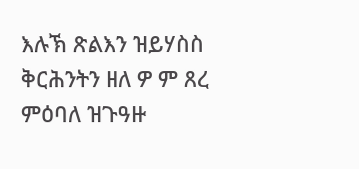እሉኽ ጽልእን ዝይሃስስ ቅርሕንትን ዘለ ዎ ም ጸረ ምዕባለ ዝጉዓዙ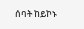ሰባት ከይኮኑ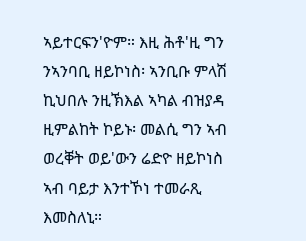ኣይተርፍን'ዮም። እዚ ሕቶ'ዚ ግን ንኣንባቢ ዘይኮነስ፡ ኣንቢቡ ምላሽ ኪህበሉ ንዚኽእል ኣካል ብዝያዳ ዚምልከት ኮይኑ፡ መልሲ ግን ኣብ ወረቐት ወይ'ውን ሬድዮ ዘይኮነስ ኣብ ባይታ እንተኾነ ተመራጺ እመስለኒ።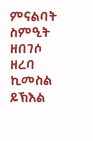ምናልባት ስምዒት ዘበገሶ ዘረባ ኪመስል ይኽእል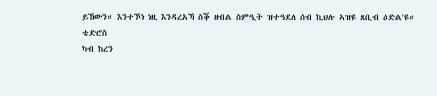ይኸውን። እንተኾነ ነዚ እንዳረአኻ ስቕ ዘብል ስምዒት ዝተዓደለ ሰብ ኪህሉ ኣዝዩ ጸቢብ ዕድል'ዩ።
ቴድሮስ
ካብ ከረን